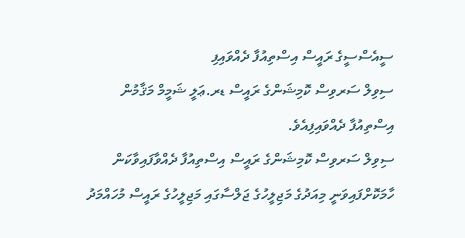ސީއެސްސީގެ ރައީސް އިސްތިއުފާ ދެއްވައިފި
ސިވިލް ސަރވިސް ކޮމިޝަންގެ ރައީސް ޑރ.ޢަލީ ޝަމީމް މަޤާމުން އިސްތިއުފާ ދެއްވައިފިއެވެ.
ސިވިލް ސަރވިސް ކޮމިޝަންގެ ރައީސް އިސްތިއުފާ ދެއްވާފައިވާކަން ހާމަކޮށްފައިވަނީ މިއަދުގެ މަޖިލީހުގެ ޖަލްސާގައި މަޖިލީހުގެ ރައީސް މުހައްމަދު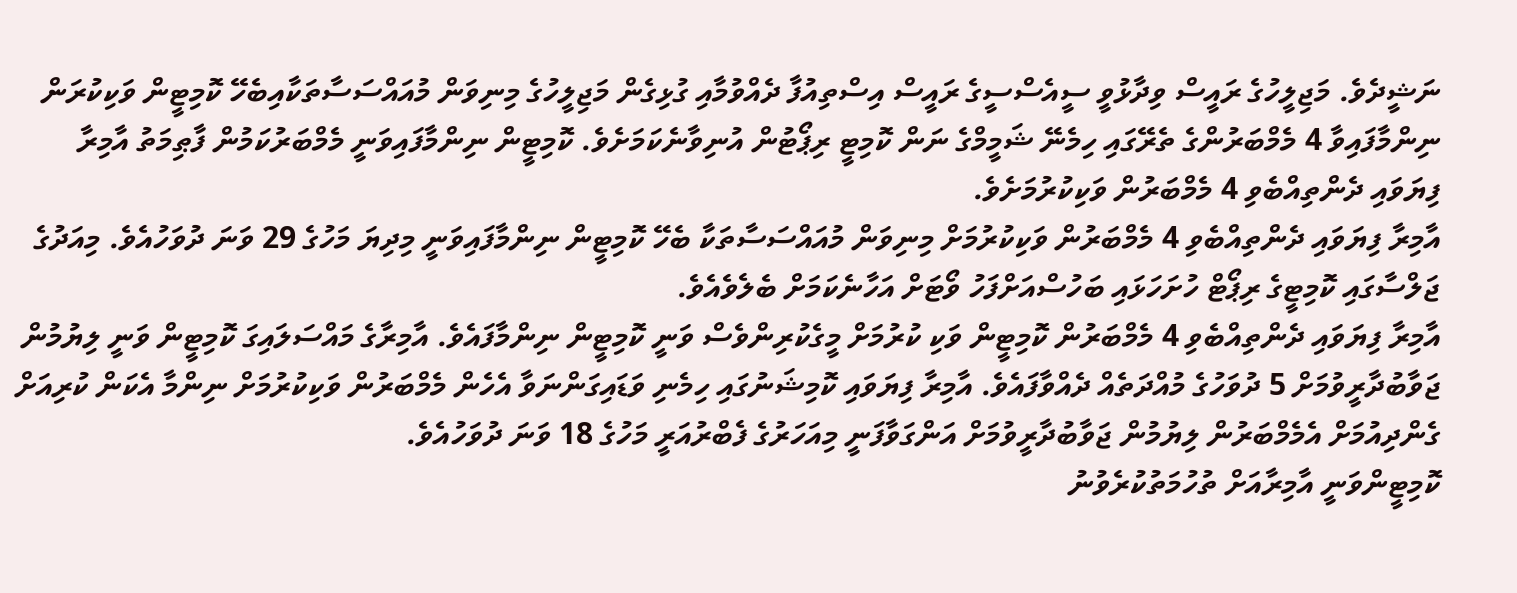ނަޝީދެވެ. މަޖިލީހުގެ ރައީސް ވިދާޅުވީ ސީއެސްސީގެ ރައީސް އިސްތިއުފާ ދެއްވުމާއި ގުޅިގެން މަޖިލީހުގެ މިނިވަން މުއައްސަސާތަކާއިބެހޭ ކޮމިޓީން ވަކިކުރަން ނިންމާފައިވާ 4 މެމްބަރުންގެ ތެރޭގައި ހިމެނޭ ޝަމީމްގެ ނަން ކޮމިޓީ ރިޕޯޓުން އުނިވާނެކަމަށެވެ. ކޮމިޓީން ނިންމާފައިވަނީ މެމްބަރުކަމުން ފާޠިމަތު އާމިރާ ފިޔަވައި ދެންތިއްބެވި 4 މެމްބަރުން ވަކިކުރުމަށެވެ.
އާމިރާ ފިޔަވައި ދެންތިއްބެވި 4 މެމްބަރުން ވަކިކުރުމަށް މިނިވަން މުއައްސަސާތަކާ ބެހޭ ކޮމިޓީން ނިންމާފައިވަނީ މިދިޔަ މަހުގެ 29 ވަނަ ދުވަހުއެވެ. މިއަދުގެ ޖަލްސާގައި ކޮމިޓީގެ ރިޕޯޓް ހުށަހަޅައި ބަހުސްއަށްފަހު ވޯޓަށް އަހާނެކަމަށް ބެލެވެއެވެ.
އާމިރާ ފިޔަވައި ދެންތިއްބެވި 4 މެމްބަރުން ކޮމިޓީން ވަކި ކުރުމަށް މީގެކުރިންވެސް ވަނީ ކޮމިޓީން ނިންމާފައެވެ. އާމިރާގެ މައްސަލައިގަ ކޮމިޓީން ވަނީ ލިޔުމުން ޖަވާބުދާރީވުމަށް 5 ދުވަހުގެ މުއްދަތެއް ދެއްވާފައެވެ. އާމިރާ ފިޔަވައި ކޮމިޝަނުގައި ހިމެނި ވަޑައިގަންނަވާ އެހެން މެމްބަރުން ވަކިކުރުމަށް ނިންމާ އެކަން ކުރިއަށް ގެންދިއުމަށް އެމެމްބަރުން ލިޔުމުން ޖަވާބުދާރީވުމަށް އަންގަވާފަނީ މިއަހަރުގެ ފެބްރުއަރީ މަހުގެ 18 ވަނަ ދުވަހުއެވެ.
ކޮމިޓީންވަނީ އާމިރާއަށް ތުހުމަތުކުރެވުނު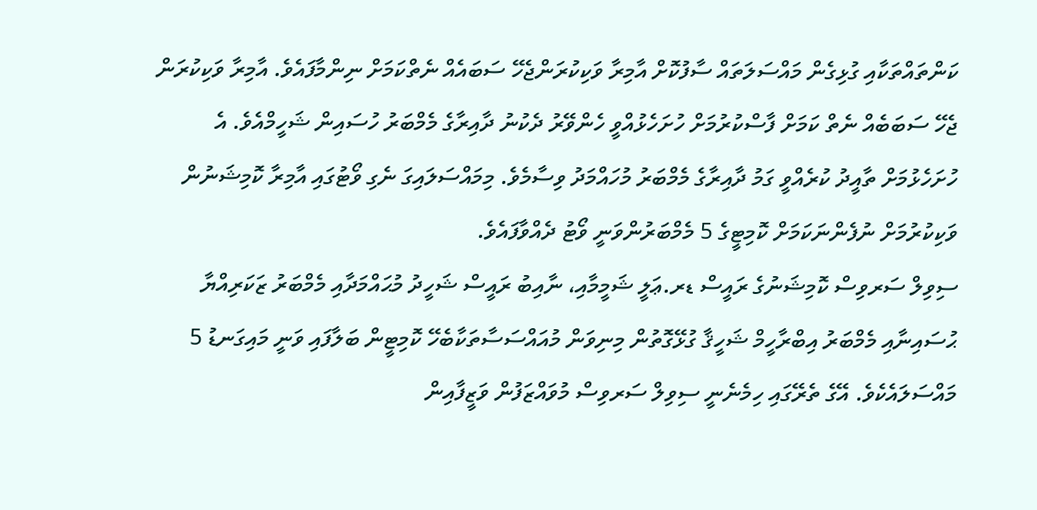ކަންތައްތަކާއި ގުޅިގެން މައްސަލަތައް ސާފުކޮށް އާމިރާ ވަކިކުރަންޖެހޭ ސަބައެއް ނެތްކަމަށް ނިންމާފައެވެ. އާމިރާ ވަކިކުރަން ޖެހޭ ސަބަބެއް ނެތް ކަމަށް ފާސްކުރުމަށް ހުށަހެޅުއްވީ ހެންވޭރު ދެކުނު ދާއިރާގެ މެމްބަރު ހުސައިން ޝަހީމްއެވެ. އެ ހުށަހެޅުމަށް ތާއީދު ކުރެއްވީ ގަމު ދާއިރާގެ މެމްބަރު މުހައްމަދު ވިސާމެވެ. މިމައްސަލައިގަ ނެގި ވޯޓުގައި އާމިރާ ކޮމިޝަނުން ވަކިކުރުމަށް ނުފެންނަކަމަށް ކޮމިޓީގެ 5 މެމްބަރުންވަނީ ވޯޓު ދެއްވާފައެވެ.
ސިވިލް ސަރވިސް ކޮމިޝަނުގެ ރައީސް ޑރ.ޢަލީ ޝަމީމާއި، ނާއިބު ރައީސް ޝަހީދު މުޙައްމަދާއި މެމްބަރު ޒަކަރިއްޔާ ޙުސައިނާއި މެމްބަރު އިބްރާހީމް ޝަހީޤާ ގުޅޭގޮތުން މިނިވަން މުއައްސަސާތަކާބެހޭ ކޮމިޓީން ބަލާފައި ވަނީ މައިގަނޑު 5 މައްސަލައެކެވެ. އޭގެ ތެރޭގައި ހިމެނެނީ ސިވިލް ސަރވިސް މުވައްޒަފުން ވަޒީފާއިން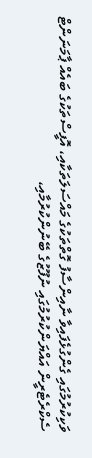ވަކިކުރުމުގައި ގެންގުޅެފައިވާ ނާއިންސާފު ގޮތްތަކުގެ މައްސަލަތަކާއި، އޮފީސްތަކުގެ ބައެއް ޕާމަނަންޓް ސެކްރެޓެރީން އައްޔަންކުރުމުގައި ނުފޫޒުގެ ބޭނުންކުރުމާއި،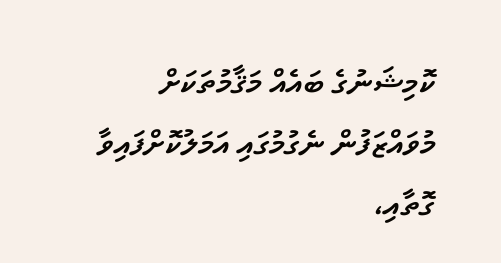ކޮމިޝަނުގެ ބައެއް މަޤާމުތަކަށް މުވައްޒަފުން ނެގުމުގައި އަމަލުކޮށްފައިވާ ގޮތާއި،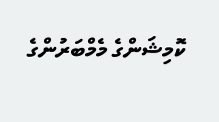ކޮމިޝަންގެ މެމްބަރުންގެ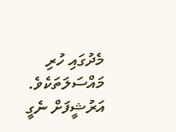މެދުގައި ހުރި މައްސަލަތަކެވެ.
އަރުޝީފަށް ނެގީ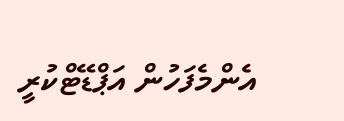އެންމެފަހުން އަޕްޑޭޓްކުރީ